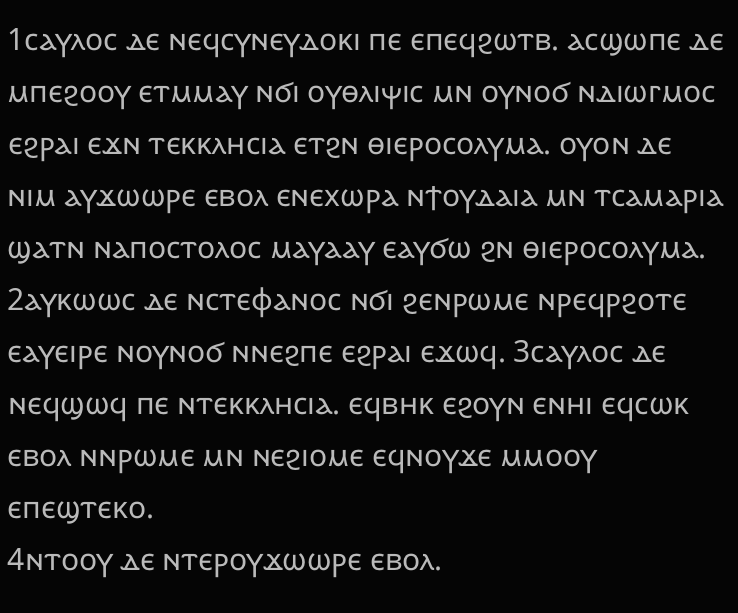1ⲥⲁⲩⲗⲟⲥ ⲇⲉ ⲛⲉϥⲥⲩⲛⲉⲩⲇⲟⲕⲓ ⲡⲉ ⲉⲡⲉϥϩⲱⲧⲃ. ⲁⲥϣⲱⲡⲉ ⲇⲉ ⲙⲡⲉϩⲟⲟⲩ ⲉⲧⲙⲙⲁⲩ ⲛϭⲓ ⲟⲩⲑⲗⲓⲯⲓⲥ ⲙⲛ ⲟⲩⲛⲟϭ ⲛⲇⲓⲱⲅⲙⲟⲥ ⲉϩⲣⲁⲓ ⲉϫⲛ ⲧⲉⲕⲕⲗⲏⲥⲓⲁ ⲉⲧϩⲛ ⲑⲓⲉⲣⲟⲥⲟⲗⲩⲙⲁ. ⲟⲩⲟⲛ ⲇⲉ ⲛⲓⲙ ⲁⲩϫⲱⲱⲣⲉ ⲉⲃⲟⲗ ⲉⲛⲉⲭⲱⲣⲁ ⲛϯⲟⲩⲇⲁⲓⲁ ⲙⲛ ⲧⲥⲁⲙⲁⲣⲓⲁ ϣⲁⲧⲛ ⲛⲁⲡⲟⲥⲧⲟⲗⲟⲥ ⲙⲁⲩⲁⲁⲩ ⲉⲁⲩϭⲱ ϩⲛ ⲑⲓⲉⲣⲟⲥⲟⲗⲩⲙⲁ. 2ⲁⲩⲕⲱⲱⲥ ⲇⲉ ⲛⲥⲧⲉⲫⲁⲛⲟⲥ ⲛϭⲓ ϩⲉⲛⲣⲱⲙⲉ ⲛⲣⲉϥⲣϩⲟⲧⲉ ⲉⲁⲩⲉⲓⲣⲉ ⲛⲟⲩⲛⲟϭ ⲛⲛⲉϩⲡⲉ ⲉϩⲣⲁⲓ ⲉϫⲱϥ. 3ⲥⲁⲩⲗⲟⲥ ⲇⲉ ⲛⲉϥϣⲱϥ ⲡⲉ ⲛⲧⲉⲕⲕⲗⲏⲥⲓⲁ. ⲉϥⲃⲏⲕ ⲉϩⲟⲩⲛ ⲉⲛⲏⲓ ⲉϥⲥⲱⲕ ⲉⲃⲟⲗ ⲛⲛⲣⲱⲙⲉ ⲙⲛ ⲛⲉϩⲓⲟⲙⲉ ⲉϥⲛⲟⲩϫⲉ ⲙⲙⲟⲟⲩ ⲉⲡⲉϣⲧⲉⲕⲟ.
4ⲛⲧⲟⲟⲩ ⲇⲉ ⲛⲧⲉⲣⲟⲩϫⲱⲱⲣⲉ ⲉⲃⲟⲗ.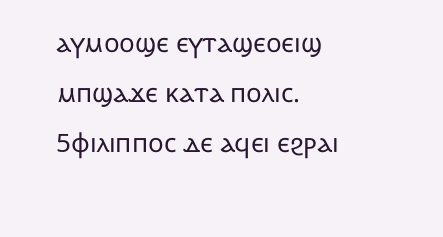ⲁⲩⲙⲟⲟϣⲉ ⲉⲩⲧⲁϣⲉⲟⲉⲓϣ ⲙⲡϣⲁϫⲉ ⲕⲁⲧⲁ ⲡⲟⲗⲓⲥ. 5ⲫⲓⲗⲓⲡⲡⲟⲥ ⲇⲉ ⲁϥⲉⲓ ⲉϩⲣⲁⲓ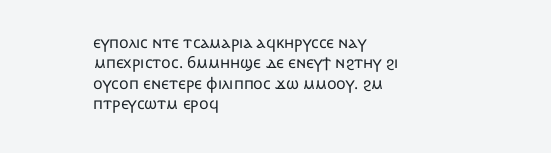ⲉⲩⲡⲟⲗⲓⲥ ⲛⲧⲉ ⲧⲥⲁⲙⲁⲣⲓⲁ ⲁϥⲕⲏⲣⲩⲥⲥⲉ ⲛⲁⲩ ⲙⲡⲉⲭⲣⲓⲥⲧⲟⲥ. 6ⲙⲙⲏⲏϣⲉ ⲇⲉ ⲉⲛⲉⲩϯ ⲛϩⲧⲏⲩ ϩⲓ ⲟⲩⲥⲟⲡ ⲉⲛⲉⲧⲉⲣⲉ ⲫⲓⲗⲓⲡⲡⲟⲥ ϫⲱ ⲙⲙⲟⲟⲩ. ϩⲙ ⲡⲧⲣⲉⲩⲥⲱⲧⲙ ⲉⲣⲟϥ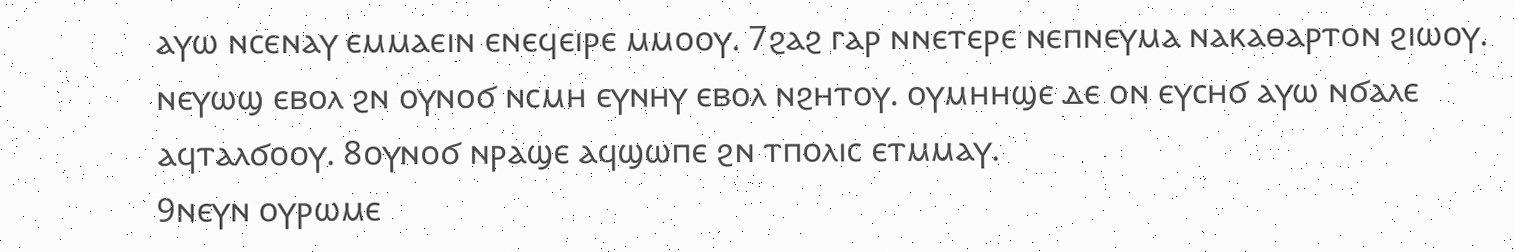ⲁⲩⲱ ⲛⲥⲉⲛⲁⲩ ⲉⲙⲙⲁⲉⲓⲛ ⲉⲛⲉϥⲉⲓⲣⲉ ⲙⲙⲟⲟⲩ. 7ϩⲁϩ ⲅⲁⲣ ⲛⲛⲉⲧⲉⲣⲉ ⲛⲉⲡⲛⲉⲩⲙⲁ ⲛⲁⲕⲁⲑⲁⲣⲧⲟⲛ ϩⲓⲱⲟⲩ. ⲛⲉⲩⲱϣ ⲉⲃⲟⲗ ϩⲛ ⲟⲩⲛⲟϭ ⲛⲥⲙⲏ ⲉⲩⲛⲏⲩ ⲉⲃⲟⲗ ⲛϩⲏⲧⲟⲩ. ⲟⲩⲙⲏⲏϣⲉ ⲇⲉ ⲟⲛ ⲉⲩⲥⲏϭ ⲁⲩⲱ ⲛϭⲁⲗⲉ ⲁϥⲧⲁⲗϭⲟⲟⲩ. 8ⲟⲩⲛⲟϭ ⲛⲣⲁϣⲉ ⲁϥϣⲱⲡⲉ ϩⲛ ⲧⲡⲟⲗⲓⲥ ⲉⲧⲙⲙⲁⲩ.
9ⲛⲉⲩⲛ ⲟⲩⲣⲱⲙⲉ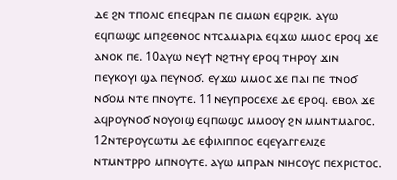ⲇⲉ ϩⲛ ⲧⲡⲟⲗⲓⲥ ⲉⲡⲉϥⲣⲁⲛ ⲡⲉ ⲥⲓⲙⲱⲛ ⲉϥⲣϩⲓⲕ. ⲁⲩⲱ ⲉϥⲡⲱϣⲥ ⲙⲡϩⲉⲑⲛⲟⲥ ⲛⲧⲥⲁⲙⲁⲣⲓⲁ ⲉϥϫⲱ ⲙⲙⲟⲥ ⲉⲣⲟϥ ϫⲉ ⲁⲛⲟⲕ ⲡⲉ. 10ⲁⲩⲱ ⲛⲉⲩϯ ⲛϩⲧⲏⲩ ⲉⲣⲟϥ ⲧⲏⲣⲟⲩ ϫⲓⲛ ⲡⲉⲩⲕⲟⲩⲓ ϣⲁ ⲡⲉⲩⲛⲟϭ. ⲉⲩϫⲱ ⲙⲙⲟⲥ ϫⲉ ⲡⲁⲓ ⲡⲉ ⲧⲛⲟϭ ⲛϭⲟⲙ ⲛⲧⲉ ⲡⲛⲟⲩⲧⲉ. 11ⲛⲉⲩⲡⲣⲟⲥⲉⲭⲉ ⲇⲉ ⲉⲣⲟϥ. ⲉⲃⲟⲗ ϫⲉ ⲁϥⲣⲟⲩⲛⲟϭ ⲛⲟⲩⲟⲓϣ ⲉϥⲡⲱϣⲥ ⲙⲙⲟⲟⲩ ϩⲛ ⲙⲙⲛⲧⲙⲁⲅⲟⲥ. 12ⲛⲧⲉⲣⲟⲩⲥⲱⲧⲙ ⲇⲉ ⲉⲫⲓⲗⲓⲡⲡⲟⲥ ⲉϥⲉⲩⲁⲅⲅⲉⲗⲓⲍⲉ ⲛⲧⲙⲛⲧⲣⲣⲟ ⲙⲡⲛⲟⲩⲧⲉ. ⲁⲩⲱ ⲙⲡⲣⲁⲛ ⲛⲓⲏⲥⲟⲩⲥ ⲡⲉⲭⲣⲓⲥⲧⲟⲥ.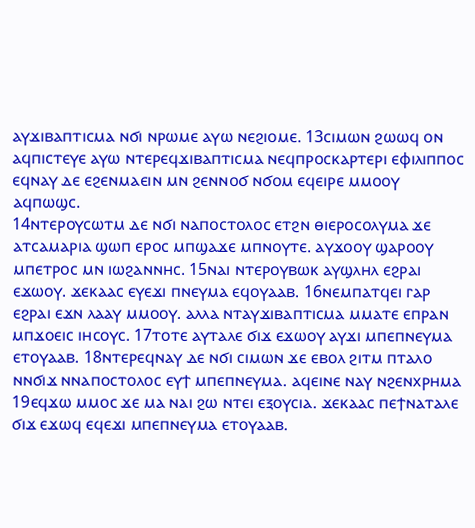ⲁⲩϫⲓⲃⲁⲡⲧⲓⲥⲙⲁ ⲛϭⲓ ⲛⲣⲱⲙⲉ ⲁⲩⲱ ⲛⲉϩⲓⲟⲙⲉ. 13ⲥⲓⲙⲱⲛ ϩⲱⲱϥ ⲟⲛ ⲁϥⲡⲓⲥⲧⲉⲩⲉ ⲁⲩⲱ ⲛⲧⲉⲣⲉϥϫⲓⲃⲁⲡⲧⲓⲥⲙⲁ ⲛⲉϥⲡⲣⲟⲥⲕⲁⲣⲧⲉⲣⲓ ⲉⲫⲓⲗⲓⲡⲡⲟⲥ ⲉϥⲛⲁⲩ ⲇⲉ ⲉϩⲉⲛⲙⲁⲉⲓⲛ ⲙⲛ ϩⲉⲛⲛⲟϭ ⲛϭⲟⲙ ⲉϥⲉⲓⲣⲉ ⲙⲙⲟⲟⲩ ⲁϥⲡⲱϣⲥ.
14ⲛⲧⲉⲣⲟⲩⲥⲱⲧⲙ ⲇⲉ ⲛϭⲓ ⲛⲁⲡⲟⲥⲧⲟⲗⲟⲥ ⲉⲧϩⲛ ⲑⲓⲉⲣⲟⲥⲟⲗⲩⲙⲁ ϫⲉ ⲁⲧⲥⲁⲙⲁⲣⲓⲁ ϣⲱⲡ ⲉⲣⲟⲥ ⲙⲡϣⲁϫⲉ ⲙⲡⲛⲟⲩⲧⲉ. ⲁⲩϫⲟⲟⲩ ϣⲁⲣⲟⲟⲩ ⲙⲡⲉⲧⲣⲟⲥ ⲙⲛ ⲓⲱϩⲁⲛⲛⲏⲥ. 15ⲛⲁⲓ ⲛⲧⲉⲣⲟⲩⲃⲱⲕ ⲁⲩϣⲗⲏⲗ ⲉϩⲣⲁⲓ ⲉϫⲱⲟⲩ. ϫⲉⲕⲁⲁⲥ ⲉⲩⲉϫⲓ ⲡⲛⲉⲩⲙⲁ ⲉϥⲟⲩⲁⲁⲃ. 16ⲛⲉⲙⲡⲁⲧϥⲉⲓ ⲅⲁⲣ ⲉϩⲣⲁⲓ ⲉϫⲛ ⲗⲁⲁⲩ ⲙⲙⲟⲟⲩ. ⲁⲗⲗⲁ ⲛⲧⲁⲩϫⲓⲃⲁⲡⲧⲓⲥⲙⲁ ⲙⲙⲁⲧⲉ ⲉⲡⲣⲁⲛ ⲙⲡϫⲟⲉⲓⲥ ⲓⲏⲥⲟⲩⲥ. 17ⲧⲟⲧⲉ ⲁⲩⲧⲁⲗⲉ ϭⲓϫ ⲉϫⲱⲟⲩ ⲁⲩϫⲓ ⲙⲡⲉⲡⲛⲉⲩⲙⲁ ⲉⲧⲟⲩⲁⲁⲃ. 18ⲛⲧⲉⲣⲉϥⲛⲁⲩ ⲇⲉ ⲛϭⲓ ⲥⲓⲙⲱⲛ ϫⲉ ⲉⲃⲟⲗ ϩⲓⲧⲙ ⲡⲧⲁⲗⲟ ⲛⲛϭⲓϫ ⲛⲛⲁⲡⲟⲥⲧⲟⲗⲟⲥ ⲉⲩϯ ⲙⲡⲉⲡⲛⲉⲩⲙⲁ. ⲁϥⲉⲓⲛⲉ ⲛⲁⲩ ⲛϩⲉⲛⲭⲣⲏⲙⲁ 19ⲉϥϫⲱ ⲙⲙⲟⲥ ϫⲉ ⲙⲁ ⲛⲁⲓ ϩⲱ ⲛⲧⲉⲓ ⲉⲝⲟⲩⲥⲓⲁ. ϫⲉⲕⲁⲁⲥ ⲡⲉϯⲛⲁⲧⲁⲗⲉ ϭⲓϫ ⲉϫⲱϥ ⲉϥⲉϫⲓ ⲙⲡⲉⲡⲛⲉⲩⲙⲁ ⲉⲧⲟⲩⲁⲁⲃ.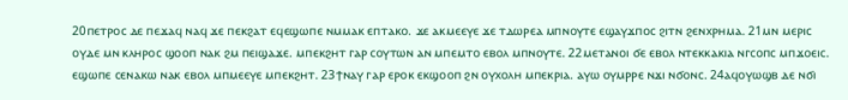20ⲡⲉⲧⲣⲟⲥ ⲇⲉ ⲡⲉϫⲁϥ ⲛⲁϥ ϫⲉ ⲡⲉⲕϩⲁⲧ ⲉϥⲉϣⲱⲡⲉ ⲛⲙⲙⲁⲕ ⲉⲡⲧⲁⲕⲟ. ϫⲉ ⲁⲕⲙⲉⲉⲩⲉ ϫⲉ ⲧⲇⲱⲣⲉⲁ ⲙⲡⲛⲟⲩⲧⲉ ⲉϣⲁⲩϫⲡⲟⲥ ϩⲓⲧⲛ ϩⲉⲛⲭⲣⲏⲙⲁ. 21ⲙⲛ ⲙⲉⲣⲓⲥ ⲟⲩⲇⲉ ⲙⲛ ⲕⲗⲏⲣⲟⲥ ϣⲟⲟⲡ ⲛⲁⲕ ϩⲙ ⲡⲉⲓϣⲁϫⲉ. ⲙⲡⲉⲕϩⲏⲧ ⲅⲁⲣ ⲥⲟⲩⲧⲱⲛ ⲁⲛ ⲙⲡⲉⲙⲧⲟ ⲉⲃⲟⲗ ⲙⲡⲛⲟⲩⲧⲉ. 22ⲙⲉⲧⲁⲛⲟⲓ ϭⲉ ⲉⲃⲟⲗ ⲛⲧⲉⲕⲕⲁⲕⲓⲁ ⲛⲅⲥⲟⲡⲥ ⲙⲡϫⲟⲉⲓⲥ. ⲉϣⲱⲡⲉ ⲥⲉⲛⲁⲕⲱ ⲛⲁⲕ ⲉⲃⲟⲗ ⲙⲡⲙⲉⲉⲩⲉ ⲙⲡⲉⲕϩⲏⲧ. 23ϯⲛⲁⲩ ⲅⲁⲣ ⲉⲣⲟⲕ ⲉⲕϣⲟⲟⲡ ϩⲛ ⲟⲩⲭⲟⲗⲏ ⲙⲡⲉⲕⲣⲓⲁ. ⲁⲩⲱ ⲟⲩⲙⲣⲣⲉ ⲛϫⲓ ⲛϭⲟⲛⲥ. 24ⲁϥⲟⲩⲱϣⲃ ⲇⲉ ⲛϭⲓ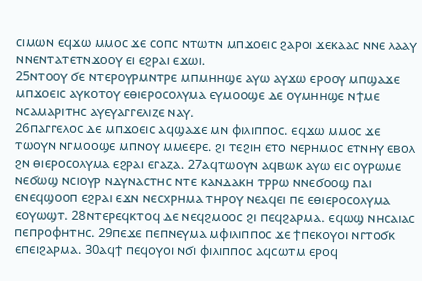ⲥⲓⲙⲱⲛ ⲉϥϫⲱ ⲙⲙⲟⲥ ϫⲉ ⲥⲟⲡⲥ ⲛⲧⲱⲧⲛ ⲙⲡϫⲟⲉⲓⲥ ϩⲁⲣⲟⲓ ϫⲉⲕⲁⲁⲥ ⲛⲛⲉ ⲗⲁⲁⲩ ⲛⲛⲉⲛⲧⲁⲧⲉⲧⲛϫⲟⲟⲩ ⲉⲓ ⲉϩⲣⲁⲓ ⲉϫⲱⲓ.
25ⲛⲧⲟⲟⲩ ϭⲉ ⲛⲧⲉⲣⲟⲩⲣⲙⲛⲧⲣⲉ ⲙⲡⲙⲏⲏϣⲉ ⲁⲩⲱ ⲁⲩϫⲱ ⲉⲣⲟⲟⲩ ⲙⲡϣⲁϫⲉ ⲙⲡϫⲟⲉⲓⲥ ⲁⲩⲕⲟⲧⲟⲩ ⲉⲑⲓⲉⲣⲟⲥⲟⲗⲩⲙⲁ ⲉⲩⲙⲟⲟϣⲉ ⲇⲉ ⲟⲩⲙⲏⲏϣⲉ ⲛϯⲙⲉ ⲛⲥⲁⲙⲁⲣⲓⲧⲏⲥ ⲁⲩⲉⲩⲁⲅⲅⲉⲗⲓⲍⲉ ⲛⲁⲩ.
26ⲡⲁⲅⲅⲉⲗⲟⲥ ⲇⲉ ⲙⲡϫⲟⲉⲓⲥ ⲁϥϣⲁϫⲉ ⲙⲛ ⲫⲓⲗⲓⲡⲡⲟⲥ. ⲉϥϫⲱ ⲙⲙⲟⲥ ϫⲉ ⲧⲱⲟⲩⲛ ⲛⲅⲙⲟⲟϣⲉ ⲙⲡⲛⲟⲩ ⲙⲙⲉⲉⲣⲉ. ϩⲓ ⲧⲉϩⲓⲏ ⲉⲧⲟ ⲛⲉⲣⲏⲙⲟⲥ ⲉⲧⲛⲏⲩ ⲉⲃⲟⲗ ϩⲛ ⲑⲓⲉⲣⲟⲥⲟⲗⲩⲙⲁ ⲉϩⲣⲁⲓ ⲉⲅⲁⲍⲁ. 27ⲁϥⲧⲱⲟⲩⲛ ⲁϥⲃⲱⲕ ⲁⲩⲱ ⲉⲓⲥ ⲟⲩⲣⲱⲙⲉ ⲛⲉϭⲱϣ ⲛⲥⲓⲟⲩⲣ ⲛⲇⲩⲛⲁⲥⲧⲏⲥ ⲛⲧⲉ ⲕⲁⲛⲇⲁⲕⲏ ⲧⲣⲣⲱ ⲛⲛⲉϭⲟⲟϣ ⲡⲁⲓ ⲉⲛⲉϥϣⲟⲟⲡ ⲉϩⲣⲁⲓ ⲉϫⲛ ⲛⲉⲥⲭⲣⲏⲙⲁ ⲧⲏⲣⲟⲩ ⲛⲉⲁϥⲉⲓ ⲡⲉ ⲉⲑⲓⲉⲣⲟⲥⲟⲗⲩⲙⲁ ⲉⲟⲩⲱϣⲧ. 28ⲛⲧⲉⲣⲉϥⲕⲧⲟϥ ⲇⲉ ⲛⲉϥϩⲙⲟⲟⲥ ϩⲓ ⲡⲉϥϩⲁⲣⲙⲁ. ⲉϥⲱϣ ⲛⲏⲥⲁⲓⲁⲥ ⲡⲉⲡⲣⲟⲫⲏⲧⲏⲥ. 29ⲡⲉϫⲉ ⲡⲉⲡⲛⲉⲩⲙⲁ ⲙⲫⲓⲗⲓⲡⲡⲟⲥ ϫⲉ ϯⲡⲉⲕⲟⲩⲟⲓ ⲛⲅⲧⲟϭⲕ ⲉⲡⲉⲓϩⲁⲣⲙⲁ. 30ⲁϥϯ ⲡⲉϥⲟⲩⲟⲓ ⲛϭⲓ ⲫⲓⲗⲓⲡⲡⲟⲥ ⲁϥⲥⲱⲧⲙ ⲉⲣⲟϥ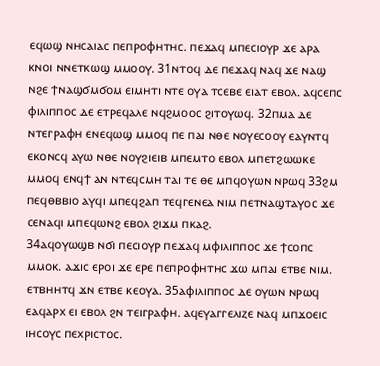ⲉϥⲱϣ ⲛⲏⲥⲁⲓⲁⲥ ⲡⲉⲡⲣⲟⲫⲏⲧⲏⲥ. ⲡⲉϫⲁϥ ⲙⲡⲉⲥⲓⲟⲩⲣ ϫⲉ ⲁⲣⲁ ⲕⲛⲟⲓ ⲛⲛⲉⲧⲕⲱϣ ⲙⲙⲟⲟⲩ. 31ⲛⲧⲟϥ ⲇⲉ ⲡⲉϫⲁϥ ⲛⲁϥ ϫⲉ ⲛⲁϣ ⲛϩⲉ ϯⲛⲁϣϭⲙϭⲟⲙ ⲉⲓⲙⲏⲧⲓ ⲛⲧⲉ ⲟⲩⲁ ⲧⲥⲉⲃⲉ ⲉⲓⲁⲧ ⲉⲃⲟⲗ. ⲁϥⲥⲉⲡⲥ ⲫⲓⲗⲓⲡⲡⲟⲥ ⲇⲉ ⲉⲧⲣⲉϥⲁⲗⲉ ⲛϥϩⲙⲟⲟⲥ ϩⲓⲧⲟⲩⲱϥ. 32ⲡⲙⲁ ⲇⲉ ⲛⲧⲉⲅⲣⲁⲫⲏ ⲉⲛⲉϥⲱϣ ⲙⲙⲟϥ ⲡⲉ ⲡⲁⲓ ⲛⲑⲉ ⲛⲟⲩⲉⲥⲟⲟⲩ ⲉⲁⲩⲛⲧϥ ⲉⲕⲟⲛⲥϥ ⲁⲩⲱ ⲛⲑⲉ ⲛⲟⲩϩⲓⲉⲓⲃ ⲙⲡⲉⲙⲧⲟ ⲉⲃⲟⲗ ⲙⲡⲉⲧϩⲱⲱⲕⲉ ⲙⲙⲟϥ ⲉⲛϥϯ ⲁⲛ ⲛⲧⲉϥⲥⲙⲏ ⲧⲁⲓ ⲧⲉ ⲑⲉ ⲙⲡϥⲟⲩⲱⲛ ⲛⲣⲱϥ 33ϩⲙ ⲡⲉϥⲑⲃⲃⲓⲟ ⲁⲩϥⲓ ⲙⲡⲉϥϩⲁⲡ ⲧⲉϥⲅⲉⲛⲉⲁ ⲛⲓⲙ ⲡⲉⲧⲛⲁϣⲧⲁⲩⲟⲥ ϫⲉ ⲥⲉⲛⲁϥⲓ ⲙⲡⲉϥⲱⲛϩ ⲉⲃⲟⲗ ϩⲓϫⲙ ⲡⲕⲁϩ.
34ⲁϥⲟⲩⲱϣⲃ ⲛϭⲓ ⲡⲉⲥⲓⲟⲩⲣ ⲡⲉϫⲁϥ ⲙⲫⲓⲗⲓⲡⲡⲟⲥ ϫⲉ ϯⲥⲟⲡⲥ ⲙⲙⲟⲕ. ⲁϫⲓⲥ ⲉⲣⲟⲓ ϫⲉ ⲉⲣⲉ ⲡⲉⲡⲣⲟⲫⲏⲧⲏⲥ ϫⲱ ⲙⲡⲁⲓ ⲉⲧⲃⲉ ⲛⲓⲙ. ⲉⲧⲃⲏⲏⲧϥ ϫⲛ ⲉⲧⲃⲉ ⲕⲉⲟⲩⲁ. 35ⲁⲫⲓⲗⲓⲡⲡⲟⲥ ⲇⲉ ⲟⲩⲱⲛ ⲛⲣⲱϥ ⲉⲁϥⲁⲣⲭ ⲉⲓ ⲉⲃⲟⲗ ϩⲛ ⲧⲉⲓⲅⲣⲁⲫⲏ. ⲁϥⲉⲩⲁⲅⲅⲉⲗⲓⲍⲉ ⲛⲁϥ ⲙⲡϫⲟⲉⲓⲥ ⲓⲏⲥⲟⲩⲥ ⲡⲉⲭⲣⲓⲥⲧⲟⲥ.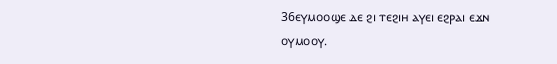36ⲉⲩⲙⲟⲟϣⲉ ⲇⲉ ϩⲓ ⲧⲉϩⲓⲏ ⲁⲩⲉⲓ ⲉϩⲣⲁⲓ ⲉϫⲛ ⲟⲩⲙⲟⲟⲩ.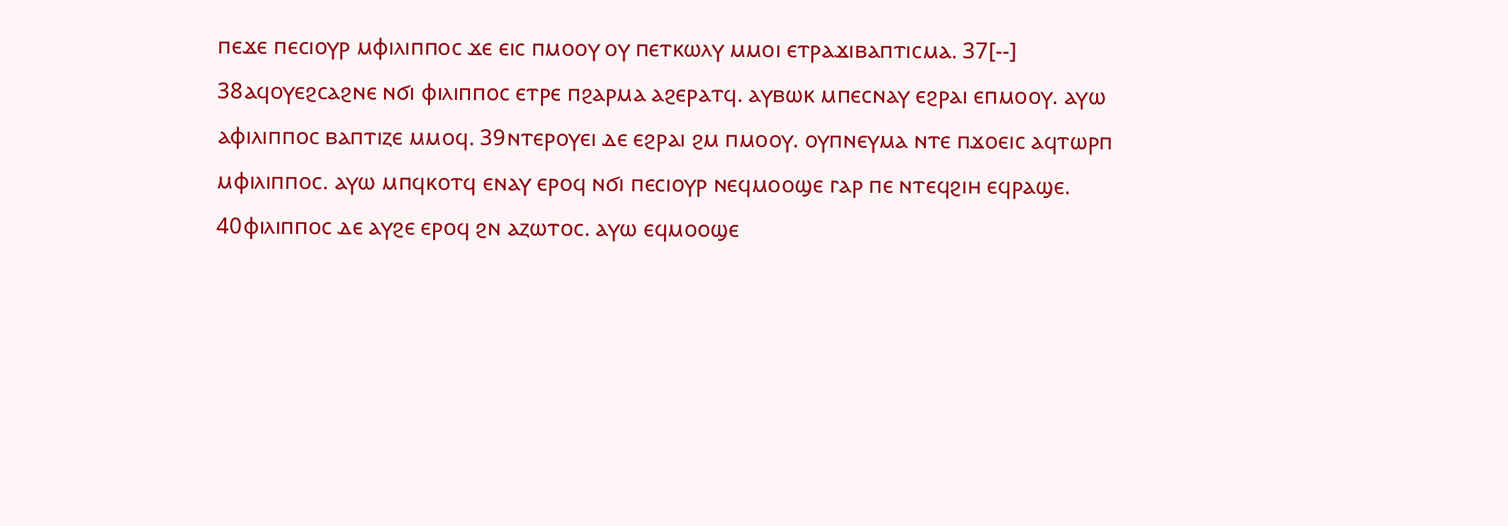ⲡⲉϫⲉ ⲡⲉⲥⲓⲟⲩⲣ ⲙⲫⲓⲗⲓⲡⲡⲟⲥ ϫⲉ ⲉⲓⲥ ⲡⲙⲟⲟⲩ ⲟⲩ ⲡⲉⲧⲕⲱⲗⲩ ⲙⲙⲟⲓ ⲉⲧⲣⲁϫⲓⲃⲁⲡⲧⲓⲥⲙⲁ. 37[--] 38ⲁϥⲟⲩⲉϩⲥⲁϩⲛⲉ ⲛϭⲓ ⲫⲓⲗⲓⲡⲡⲟⲥ ⲉⲧⲣⲉ ⲡϩⲁⲣⲙⲁ ⲁϩⲉⲣⲁⲧϥ. ⲁⲩⲃⲱⲕ ⲙⲡⲉⲥⲛⲁⲩ ⲉϩⲣⲁⲓ ⲉⲡⲙⲟⲟⲩ. ⲁⲩⲱ ⲁⲫⲓⲗⲓⲡⲡⲟⲥ ⲃⲁⲡⲧⲓⲍⲉ ⲙⲙⲟϥ. 39ⲛⲧⲉⲣⲟⲩⲉⲓ ⲇⲉ ⲉϩⲣⲁⲓ ϩⲙ ⲡⲙⲟⲟⲩ. ⲟⲩⲡⲛⲉⲩⲙⲁ ⲛⲧⲉ ⲡϫⲟⲉⲓⲥ ⲁϥⲧⲱⲣⲡ ⲙⲫⲓⲗⲓⲡⲡⲟⲥ. ⲁⲩⲱ ⲙⲡϥⲕⲟⲧϥ ⲉⲛⲁⲩ ⲉⲣⲟϥ ⲛϭⲓ ⲡⲉⲥⲓⲟⲩⲣ ⲛⲉϥⲙⲟⲟϣⲉ ⲅⲁⲣ ⲡⲉ ⲛⲧⲉϥϩⲓⲏ ⲉϥⲣⲁϣⲉ. 40ⲫⲓⲗⲓⲡⲡⲟⲥ ⲇⲉ ⲁⲩϩⲉ ⲉⲣⲟϥ ϩⲛ ⲁⲍⲱⲧⲟⲥ. ⲁⲩⲱ ⲉϥⲙⲟⲟϣⲉ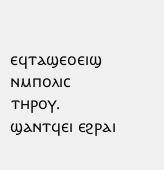ⲉϥⲧⲁϣⲉⲟⲉⲓϣ ⲛⲙⲡⲟⲗⲓⲥ ⲧⲏⲣⲟⲩ. ϣⲁⲛⲧϥⲉⲓ ⲉϩⲣⲁⲓ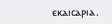ⲉⲕⲁⲓⲥⲁⲣⲓⲁ.